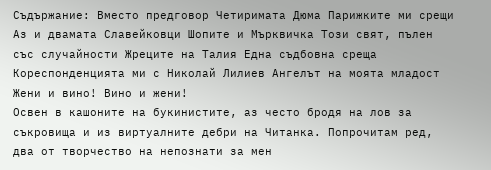Съдържание: Вместо предговор Четиримата Дюма Парижките ми срещи Аз и двамата Славейковци Шопите и Мърквичка Този свят, пълен със случайности Жреците на Талия Една съдбовна среща Кореспонденцията ми с Николай Лилиев Ангелът на моята младост Жени и вино! Вино и жени!
Освен в кашоните на букинистите, аз често бродя на лов за съкровища и из виртуалните дебри на Читанка. Попрочитам ред, два от творчество на непознати за мен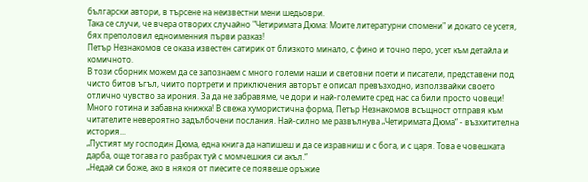български автори, в търсене на неизвестни мени шедьоври.
Така се случи, че вчера отворих случайно "Четиримата Дюма: Моите литературни спомени" и докато се усетя, бях преполовил едноименния първи разказ!
Петър Незнакомов се оказа известен сатирик от близкото минало, с фино и точно перо, усет към детайла и комичното.
В този сборник можем да се запознаем с много големи наши и световни поети и писатели, представени под чисто битов ъгъл, чиито портрети и приключения авторът е описал превъзходно, използвайки своето отлично чувство за ирония. За да не забравяме, че дори и най-големите сред нас са били просто човеци!
Много готина и забавна книжка! В свежа хумористична форма, Петър Незнакомов всъщност отправя към читателите невероятно задълбочени послания. Най-силно ме развълнува „Четиримата Дюма“ - възхитителна история...
„Пустият му господин Дюма, една книга да напишеш и да се изравниш и с бога, и с царя. Това е човешката дарба, още тогава го разбрах туй с момчешкия си акъл.“
„Недай си боже, ако в някоя от пиесите се появеше оръжие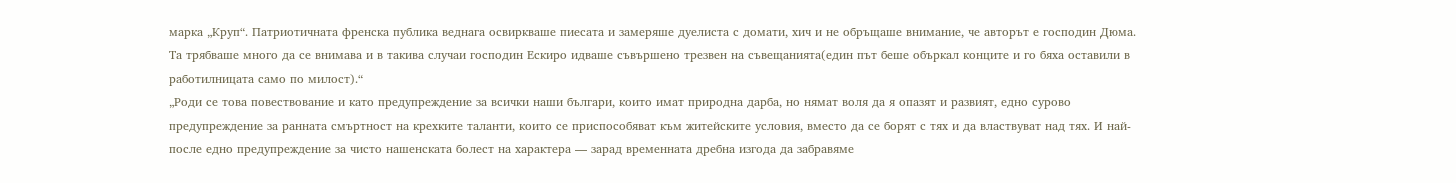марка „Круп“. Патриотичната френска публика веднага освиркваше пиесата и замеряше дуелиста с домати, хич и не обръщаше внимание, че авторът е господин Дюма. Та трябваше много да се внимава и в такива случаи господин Ескиро идваше съвършено трезвен на съвещанията(един път беше объркал конците и го бяха оставили в работилницата само по милост).“
„Роди се това повествование и като предупреждение за всички наши българи, които имат природна дарба, но нямат воля да я опазят и развият, едно сурово предупреждение за ранната смъртност на крехките таланти, които се приспособяват към житейските условия, вместо да се борят с тях и да властвуват над тях. И най-после едно предупреждение за чисто нашенската болест на характера — зарад временната дребна изгода да забравяме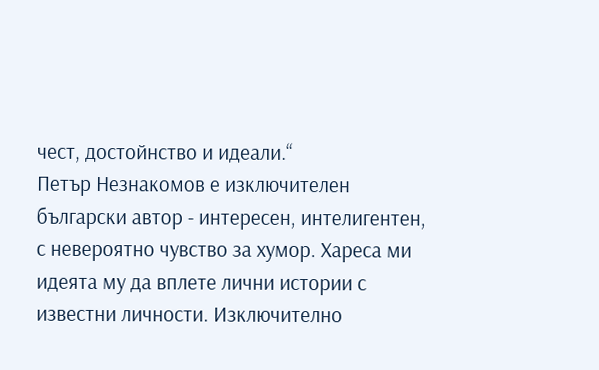чест, достойнство и идеали.“
Петър Незнакомов е изключителен български автор - интересен, интелигентен, с невероятно чувство за хумор. Хареса ми идеята му да вплете лични истории с известни личности. Изключително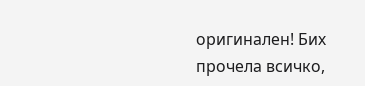оригинален! Бих прочела всичко,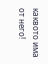каквото има от него!